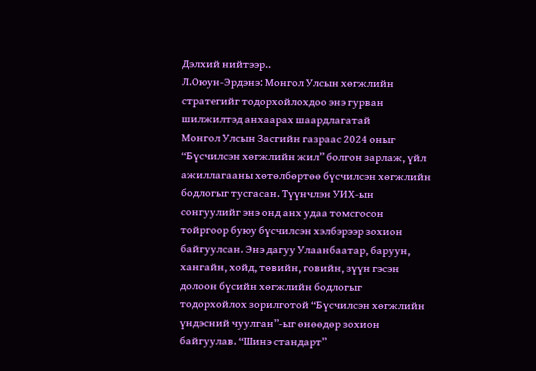Дэлхий нийтээр..
Л.Оюун-Эрдэнэ: Монгол Улсын хөгжлийн стратегийг тодорхойлохдоо энэ гурван шилжилтэд анхаарах шаардлагатай
Монгол Улсын Засгийн газраас 2024 оныг “Бүсчилсэн хөгжлийн жил” болгон зарлаж, үйл ажиллагааны хөтөлбөртөө бүсчилсэн хөгжлийн бодлогыг тусгасан. Түүнчлэн УИХ-ын сонгуулийг энэ онд анх удаа томсгосон тойргоор буюу бүсчилсэн хэлбэрээр зохион байгуулсан. Энэ дагуу Улаанбаатар, баруун, хангайн, хойд, төвийн, говийн, зүүн гэсэн долоон бүсийн хөгжлийн бодлогыг тодорхойлох зорилготой “Бүсчилсэн хөгжлийн үндэсний чуулган”-ыг өнөөдөр зохион байгуулав. “Шинэ стандарт”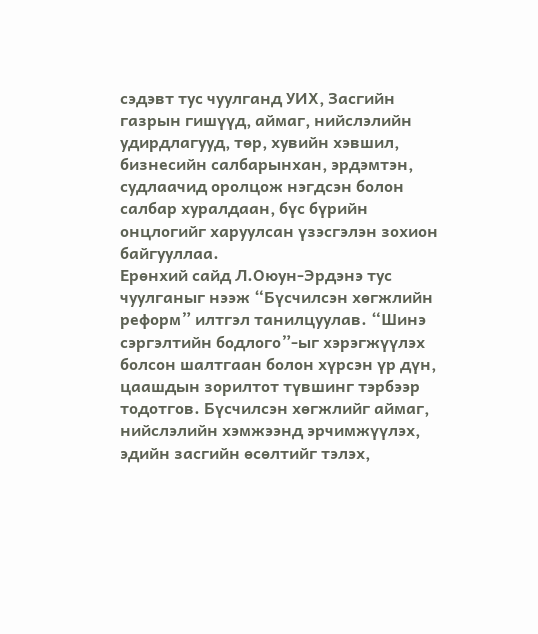сэдэвт тус чуулганд УИХ, Засгийн газрын гишүүд, аймаг, нийслэлийн удирдлагууд, төр, хувийн хэвшил, бизнесийн салбарынхан, эрдэмтэн, судлаачид оролцож нэгдсэн болон салбар хуралдаан, бүс бүрийн онцлогийг харуулсан үзэсгэлэн зохион байгууллаа.
Ерөнхий сайд Л.Оюун-Эрдэнэ тус чуулганыг нээж “Бүсчилсэн хөгжлийн реформ” илтгэл танилцуулав. “Шинэ сэргэлтийн бодлого”-ыг хэрэгжүүлэх болсон шалтгаан болон хүрсэн үр дүн, цаашдын зорилтот түвшинг тэрбээр тодотгов. Бүсчилсэн хөгжлийг аймаг, нийслэлийн хэмжээнд эрчимжүүлэх, эдийн засгийн өсөлтийг тэлэх,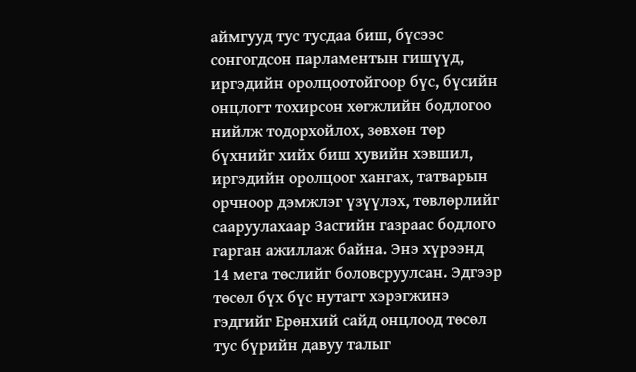аймгууд тус тусдаа биш, бүсээс сонгогдсон парламентын гишүүд, иргэдийн оролцоотойгоор бүс, бүсийн онцлогт тохирсон хөгжлийн бодлогоо нийлж тодорхойлох, зөвхөн төр бүхнийг хийх биш хувийн хэвшил, иргэдийн оролцоог хангах, татварын орчноор дэмжлэг үзүүлэх, төвлөрлийг сааруулахаар Засгийн газраас бодлого гарган ажиллаж байна. Энэ хүрээнд 14 мега төслийг боловсруулсан. Эдгээр төсөл бүх бүс нутагт хэрэгжинэ гэдгийг Ерөнхий сайд онцлоод төсөл тус бүрийн давуу талыг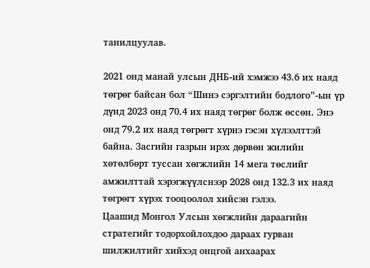танилцуулав.

2021 онд манай улсын ДНБ-ий хэмжээ 43.6 их наяд төгрөг байсан бол “Шинэ сэргэлтийн бодлого”-ын үр дүнд 2023 онд 70.4 их наяд төгрөг болж өссөн. Энэ онд 79.2 их наяд төгрөгт хүрнэ гэсэн хүлээлттэй байна. Засгийн газрын ирэх дөрвөн жилийн хөтөлбөрт туссан хөгжлийн 14 мега төслийг амжилттай хэрэгжүүлснээр 2028 онд 132.3 их наяд төгрөгт хүрэх тооцоолол хийсэн гэлээ.
Цаашид Монгол Улсын хөгжлийн дараагийн стратегийг тодорхойлохдоо дараах гурван шилжилтийг хийхэд онцгой анхаарах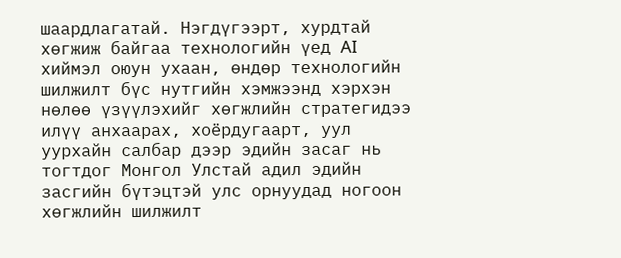шаардлагатай. Нэгдүгээрт, хурдтай хөгжиж байгаа технологийн үед AI хиймэл оюун ухаан, өндөр технологийн шилжилт бүс нутгийн хэмжээнд хэрхэн нөлөө үзүүлэхийг хөгжлийн стратегидээ илүү анхаарах, хоёрдугаарт, уул уурхайн салбар дээр эдийн засаг нь тогтдог Монгол Улстай адил эдийн засгийн бүтэцтэй улс орнуудад ногоон хөгжлийн шилжилт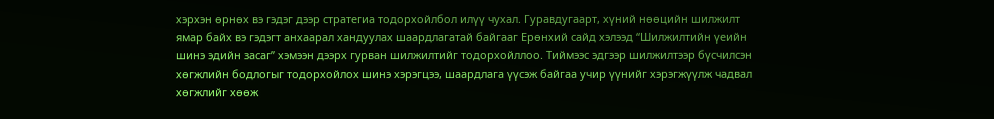хэрхэн өрнөх вэ гэдэг дээр стратегиа тодорхойлбол илүү чухал. Гуравдугаарт, хүний нөөцийн шилжилт ямар байх вэ гэдэгт анхаарал хандуулах шаардлагатай байгааг Ерөнхий сайд хэлээд “Шилжилтийн үеийн шинэ эдийн засаг” хэмээн дээрх гурван шилжилтийг тодорхойллоо. Тиймээс эдгээр шилжилтээр бүсчилсэн хөгжлийн бодлогыг тодорхойлох шинэ хэрэгцээ, шаардлага үүсэж байгаа учир үүнийг хэрэгжүүлж чадвал хөгжлийг хөөж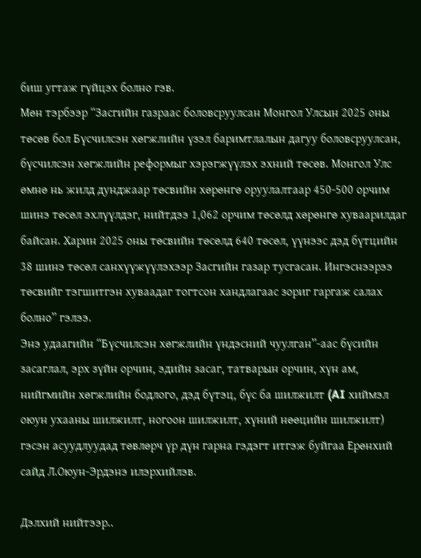биш угтаж гүйцэх болно гэв.
Мөн тэрбээр “Засгийн газраас боловсруулсан Монгол Улсын 2025 оны төсөв бол Бүсчилсэн хөгжлийн үзэл баримтлалын дагуу боловсруулсан, бүсчилсэн хөгжлийн реформыг хэрэгжүүлэх эхний төсөв. Монгол Улс өмнө нь жилд дунджаар төсвийн хөрөнгө оруулалтаар 450-500 орчим шинэ төсөл эхлүүлдэг, нийтдээ 1,062 орчим төсөлд хөрөнгө хуваарилдаг байсан. Харин 2025 оны төсвийн төсөлд 640 төсөл, үүнээс дэд бүтцийн 38 шинэ төсөл санхүүжүүлэхээр Засгийн газар тусгасан. Ингэснээрээ төсвийг тэгшитгэн хуваадаг тогтсон хандлагаас зориг гаргаж салах болно” гэлээ.
Энэ удаагийн “Бүсчилсэн хөгжлийн үндэсний чуулган”-аас бүсийн засаглал, эрх зүйн орчин, эдийн засаг, татварын орчин, хүн ам, нийгмийн хөгжлийн бодлого, дэд бүтэц, бүс ба шилжилт (AI хиймэл оюун ухааны шилжилт, ногоон шилжилт, хүний нөөцийн шилжилт) гэсэн асуудлуудад төвлөрч үр дүн гарна гэдэгт итгэж буйгаа Ерөнхий сайд Л.Оюун-Эрдэнэ илэрхийлэв.

Дэлхий нийтээр..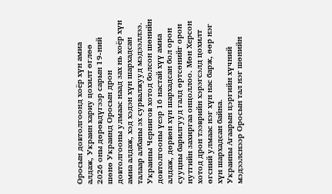Оросын довтолгоонд хоёр хүн амиа алдаж, Украин хариу цохилт өглөө
2026 оны дөрөвдүгээр сарын 19-ний шөнө Украинд Оросын дрон довтолгооны улмаас наад зах нь хоёр хүн амиа алдаж, хэд хэдэн хүн шархадсан талаар албаны эх сурвалжууд мэдээллээ.
Украины Чернигов хотод болсон шөнийн довтолгооны үеэр 16 настай хүү амиа алдаж, дөрвөн хүн шархадсан бол орон сууцны барилгууд галд өртсөнийг орон нутгийн захиргаа онцоллоо. Мөн Херсон хотод дрон тээврийн хэрэгсэлд цохилт өгсний улмаас нэг хүн нас барж, өөр нэг хүн шархадсан байна.
Украины Агаарын цэргийн хүчний мэдээлснээр Оросын тал нэг шөнийн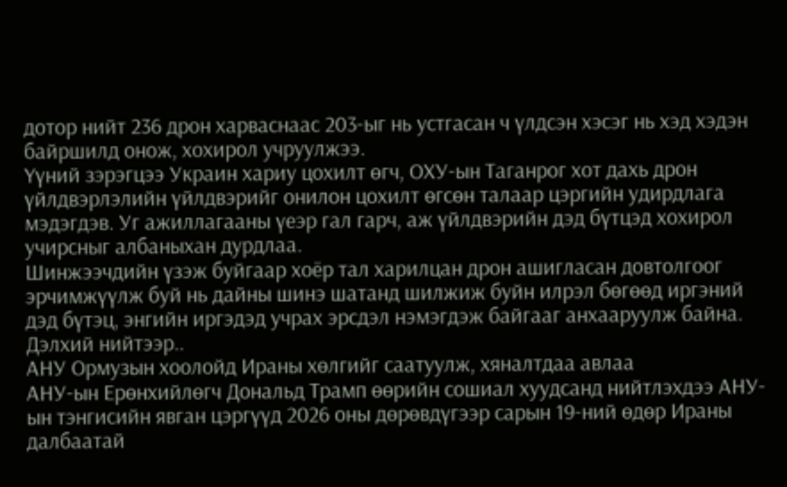дотор нийт 236 дрон харваснаас 203-ыг нь устгасан ч үлдсэн хэсэг нь хэд хэдэн байршилд онож, хохирол учруулжээ.
Үүний зэрэгцээ Украин хариу цохилт өгч, ОХУ-ын Таганрог хот дахь дрон үйлдвэрлэлийн үйлдвэрийг онилон цохилт өгсөн талаар цэргийн удирдлага мэдэгдэв. Уг ажиллагааны үеэр гал гарч, аж үйлдвэрийн дэд бүтцэд хохирол учирсныг албаныхан дурдлаа.
Шинжээчдийн үзэж буйгаар хоёр тал харилцан дрон ашигласан довтолгоог эрчимжүүлж буй нь дайны шинэ шатанд шилжиж буйн илрэл бөгөөд иргэний дэд бүтэц, энгийн иргэдэд учрах эрсдэл нэмэгдэж байгааг анхааруулж байна.
Дэлхий нийтээр..
АНУ Ормузын хоолойд Ираны хөлгийг саатуулж, хяналтдаа авлаа
АНУ-ын Ерөнхийлөгч Дональд Трамп өөрийн сошиал хуудсанд нийтлэхдээ АНУ-ын тэнгисийн явган цэргүүд 2026 оны дөрөвдүгээр сарын 19-ний өдөр Ираны далбаатай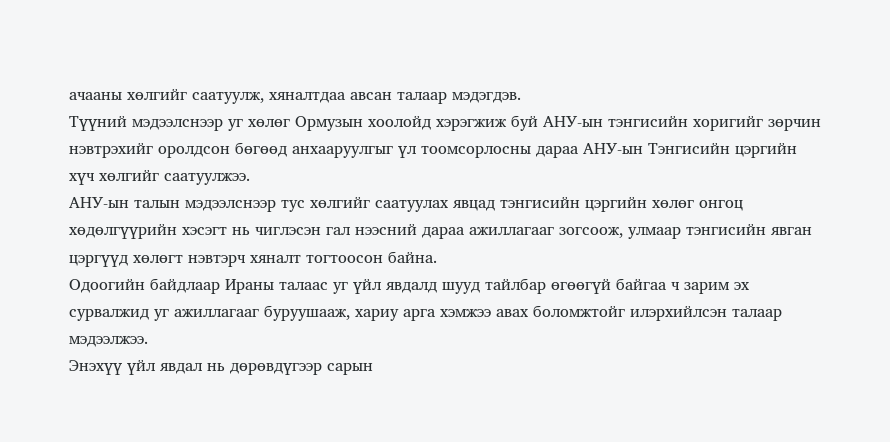ачааны хөлгийг саатуулж, хяналтдаа авсан талаар мэдэгдэв.
Түүний мэдээлснээр уг хөлөг Ормузын хоолойд хэрэгжиж буй АНУ-ын тэнгисийн хоригийг зөрчин нэвтрэхийг оролдсон бөгөөд анхааруулгыг үл тоомсорлосны дараа АНУ-ын Тэнгисийн цэргийн хүч хөлгийг саатуулжээ.
АНУ-ын талын мэдээлснээр тус хөлгийг саатуулах явцад тэнгисийн цэргийн хөлөг онгоц хөдөлгүүрийн хэсэгт нь чиглэсэн гал нээсний дараа ажиллагааг зогсоож, улмаар тэнгисийн явган цэргүүд хөлөгт нэвтэрч хяналт тогтоосон байна.
Одоогийн байдлаар Ираны талаас уг үйл явдалд шууд тайлбар өгөөгүй байгаа ч зарим эх сурвалжид уг ажиллагааг буруушааж, хариу арга хэмжээ авах боломжтойг илэрхийлсэн талаар мэдээлжээ.
Энэхүү үйл явдал нь дөрөвдүгээр сарын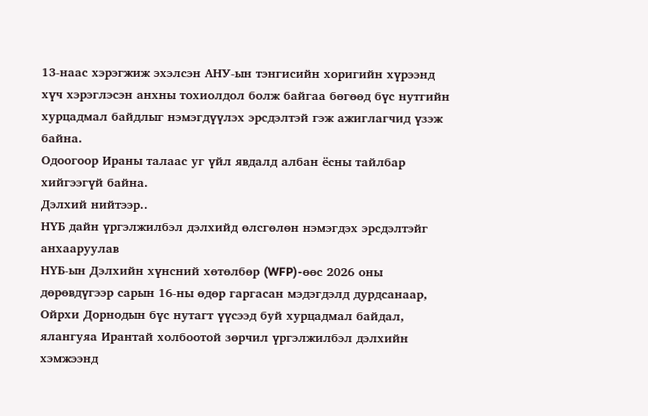13-наас хэрэгжиж эхэлсэн АНУ-ын тэнгисийн хоригийн хүрээнд хүч хэрэглэсэн анхны тохиолдол болж байгаа бөгөөд бүс нутгийн хурцадмал байдлыг нэмэгдүүлэх эрсдэлтэй гэж ажиглагчид үзэж байна.
Одоогоор Ираны талаас уг үйл явдалд албан ёсны тайлбар хийгээгүй байна.
Дэлхий нийтээр..
НҮБ дайн үргэлжилбэл дэлхийд өлсгөлөн нэмэгдэх эрсдэлтэйг анхааруулав
НҮБ-ын Дэлхийн хүнсний хөтөлбөр (WFP)-өөс 2026 оны дөрөвдүгээр сарын 16-ны өдөр гаргасан мэдэгдэлд дурдсанаар, Ойрхи Дорнодын бүс нутагт үүсээд буй хурцадмал байдал, ялангуяа Ирантай холбоотой зөрчил үргэлжилбэл дэлхийн хэмжээнд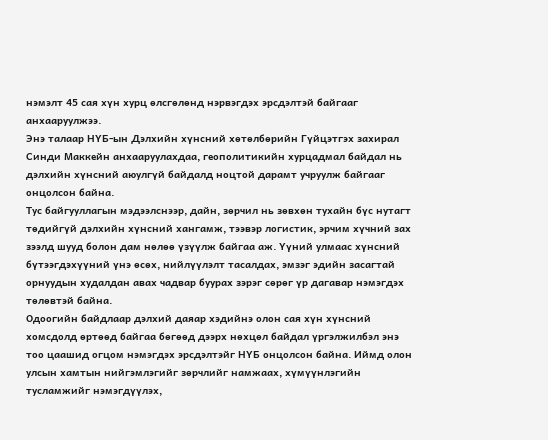нэмэлт 45 сая хүн хурц өлсгөлөнд нэрвэгдэх эрсдэлтэй байгааг анхааруулжээ.
Энэ талаар НҮБ-ын Дэлхийн хүнсний хөтөлбөрийн Гүйцэтгэх захирал Синди Маккейн анхааруулахдаа, геополитикийн хурцадмал байдал нь дэлхийн хүнсний аюулгүй байдалд ноцтой дарамт учруулж байгааг онцолсон байна.
Тус байгууллагын мэдээлснээр, дайн, зөрчил нь зөвхөн тухайн бүс нутагт төдийгүй дэлхийн хүнсний хангамж, тээвэр логистик, эрчим хүчний зах зээлд шууд болон дам нөлөө үзүүлж байгаа аж. Үүний улмаас хүнсний бүтээгдэхүүний үнэ өсөх, нийлүүлэлт тасалдах, эмзэг эдийн засагтай орнуудын худалдан авах чадвар буурах зэрэг сөрөг үр дагавар нэмэгдэх төлөвтэй байна.
Одоогийн байдлаар дэлхий даяар хэдийнэ олон сая хүн хүнсний хомсдолд өртөөд байгаа бөгөөд дээрх нөхцөл байдал үргэлжилбэл энэ тоо цаашид огцом нэмэгдэх эрсдэлтэйг НҮБ онцолсон байна. Иймд олон улсын хамтын нийгэмлэгийг зөрчлийг намжаах, хүмүүнлэгийн тусламжийг нэмэгдүүлэх,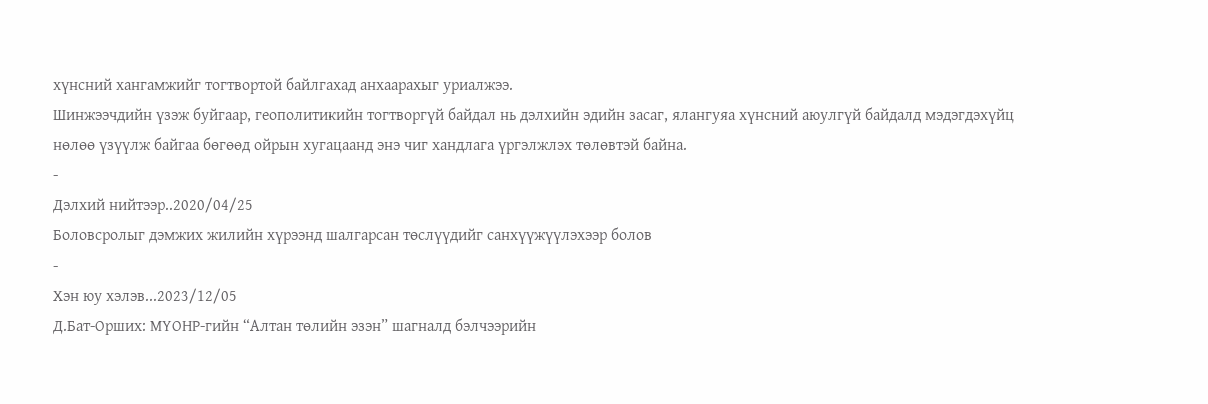хүнсний хангамжийг тогтвортой байлгахад анхаарахыг уриалжээ.
Шинжээчдийн үзэж буйгаар, геополитикийн тогтворгүй байдал нь дэлхийн эдийн засаг, ялангуяа хүнсний аюулгүй байдалд мэдэгдэхүйц нөлөө үзүүлж байгаа бөгөөд ойрын хугацаанд энэ чиг хандлага үргэлжлэх төлөвтэй байна.
-
Дэлхий нийтээр..2020/04/25
Боловсролыг дэмжих жилийн хүрээнд шалгарсан төслүүдийг санхүүжүүлэхээр болов
-
Хэн юу хэлэв...2023/12/05
Д.Бат-Орших: МҮОНР-гийн “Алтан төлийн эзэн” шагналд бэлчээрийн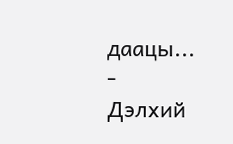даацы...
-
Дэлхий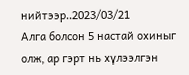нийтээр..2023/03/21
Алга болсон 5 настай охиныг олж, ар гэрт нь хүлээлгэн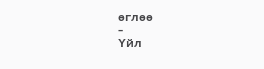өглөө
-
Үйл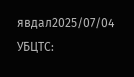явдал2025/07/04
УБЦТС: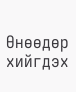Өнөөдөр хийгдэх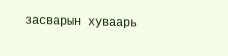засварын хуваарь